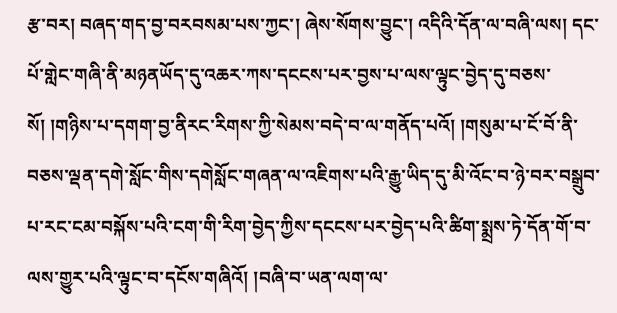རྩ་བར། བཞད་གད་བྱ་བརབསམ་པས་ཀྱང་། ཞེས་སོགས་བྱུང་། འདིའི་དོན་ལ་བཞི་ལས། དང་པོ་གླེང་གཞི་ནི་མཉནཡོད་དུ་འཆར་ཀས་དངངས་པར་བྱས་པ་ལས་ལྟུང་བྱེད་དུ་བཅས་སོ། །གཉིས་པ་དགག་བྱ་ནིརང་རིགས་ཀྱི་སེམས་བདེ་བ་ལ་གནོད་པའོ། །གསུམ་པ་ངོ་བོ་ནི་བཅས་ལྡན་དགེ་སློང་གིས་དགེསློང་གཞན་ལ་འཇིགས་པའི་རྒྱུ་ཡིད་དུ་མི་འོང་བ་ཉེ་བར་བསྒྲུབ་པ་རང་ངམ་བསྐོས་པའི་ངག་གི་རིག་བྱེད་ཀྱིས་དངངས་པར་བྱེད་པའི་ཚིག་སྨྲས་ཏེ་དོན་གོ་བ་ལས་གྱུར་པའི་ལྟུང་བ་དངོས་གཞིའོ། །བཞི་བ་ཡན་ལག་ལ་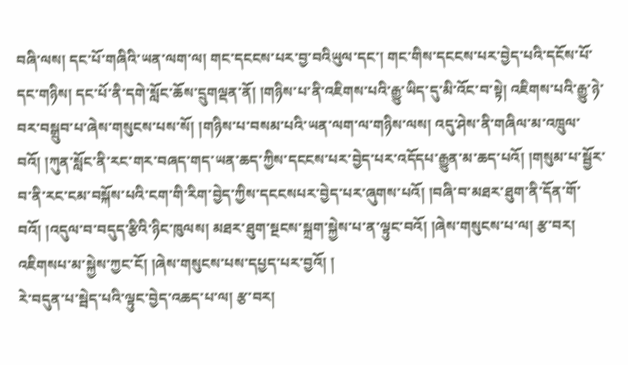བཞི་ལས། དང་པོ་གཞིའི་ཡན་ལག་ལ། གང་དངངས་པར་བྱ་བའིཡུལ་དང་། གང་གིས་དངངས་པར་བྱེད་པའི་དངོས་པོ་དང་གཉིས། དང་པོ་ནི་དགེ་སློང་ཆོས་དྲུགལྡན་ནོ། །གཉིས་པ་ནི་འཇིགས་པའི་རྒྱུ་ཡིད་དུ་མི་འོང་བ་སྟེ། འཇིགས་པའི་རྒྱུ་ཉེ་བར་བསྒྲུབ་པ་ཞེས་གསུངས་པས་སོ། །གཉིས་པ་བསམ་པའི་ཡན་ལག་ལ་གཉིས་ལས། འདུ་ཤེས་ནི་གཞིལ་མ་འཁྲུལ་བའོ། །ཀུན་སློང་ནི་རང་གར་བཞད་གད་ཡན་ཆད་ཀྱིས་དངངས་པར་བྱེད་པར་འདོདཔ་རྒྱུན་མ་ཆད་པའོ། །གསུམ་པ་སྦྱོར་བ་ནི་རང་ངམ་བསྐོས་པའི་ངག་གི་རིག་བྱེད་ཀྱིས་དངངསཔར་བྱེད་པར་ཞུགས་པའོ། །བཞི་བ་མཐར་ཐུག་ནི་དོན་གོ་བའོ། །འདུལ་བ་བདུད་རྩིའི་ཉིང་ཁུལས། མཐར་ཐུག་སྔངས་སྐྲག་སྐྱེས་པ་ན་ལྟུང་བའོ། །ཞེས་གསུངས་པ་ལ། རྩ་བར། འཇིགསཔ་མ་སྐྱེས་ཀྱང་ངོ། །ཞེས་གསུངས་པས་དཔྱད་པར་བྱའོ། །
རེ་བདུན་པ་སྦེད་པའི་ལྟུང་བྱེད་འཆད་པ་ལ། རྩ་བར།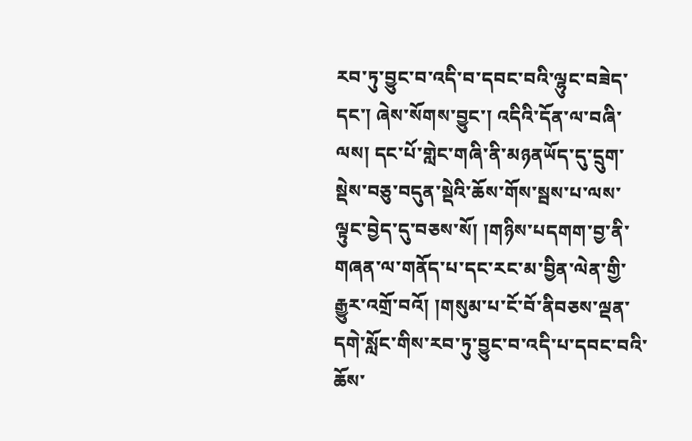རབ་ཏུ་བྱུང་བ་འདི་བ་དབང་བའི་ལྷུང་བཟེད་དང་། ཞེས་སོགས་བྱུང་། འདིའི་དོན་ལ་བཞི་ལས། དང་པོ་གླེང་གཞི་ནི་མཉནཡོད་དུ་དྲུག་སྡེས་བཅུ་བདུན་སྡེའི་ཆོས་གོས་སྦས་པ་ལས་ལྟུང་བྱེད་དུ་བཅས་སོ། །གཉིས་པདགག་བྱ་ནི་གཞན་ལ་གནོད་པ་དང་རང་མ་བྱིན་ལེན་གྱི་རྒྱུར་འགྲོ་བའོ། །གསུམ་པ་ངོ་བོ་ནིབཅས་ལྡན་དགེ་སློང་གིས་རབ་ཏུ་བྱུང་བ་འདི་པ་དབང་བའི་ཆོས་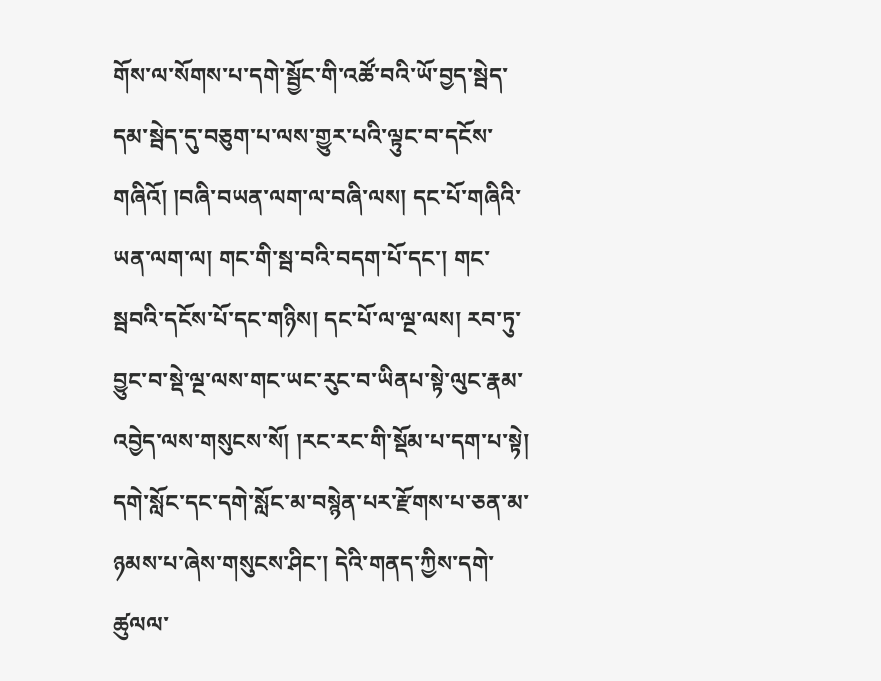གོས་ལ་སོགས་པ་དགེ་སྦྱོང་གི་འཚོ་བའི་ཡོ་བྱད་སྦེད་དམ་སྦེད་དུ་བཅུག་པ་ལས་གྱུར་པའི་ལྟུང་བ་དངོས་གཞིའོ། །བཞི་བཡན་ལག་ལ་བཞི་ལས། དང་པོ་གཞིའི་ཡན་ལག་ལ། གང་གི་སྦ་བའི་བདག་པོ་དང་། གང་སྦབའི་དངོས་པོ་དང་གཉིས། དང་པོ་ལ་ལྔ་ལས། རབ་ཏུ་བྱུང་བ་སྡེ་ལྔ་ལས་གང་ཡང་རུང་བ་ཡིནཔ་སྟེ་ལུང་རྣམ་འབྱེད་ལས་གསུངས་སོ། །རང་རང་གི་སྡོམ་པ་དག་པ་སྟེ། དགེ་སློང་དང་དགེ་སློང་མ་བསྙེན་པར་རྫོགས་པ་ཅན་མ་ཉམས་པ་ཞེས་གསུངས་ཤིང་། དེའི་གནད་ཀྱིས་དགེ་ཚུལལ་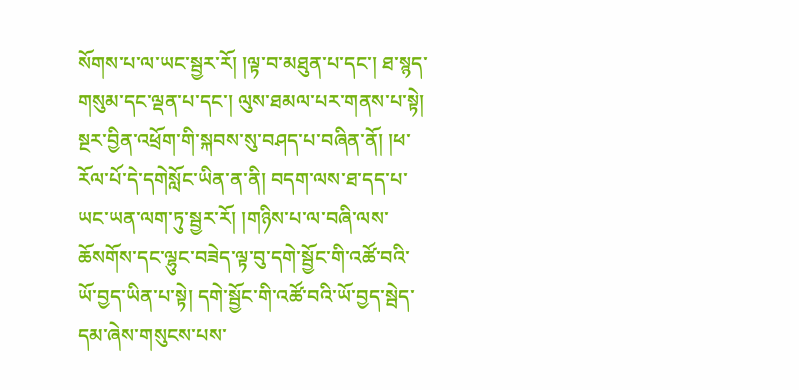སོགས་པ་ལ་ཡང་སྦྱར་རོ། །ལྟ་བ་མཐུན་པ་དང་། ཐ་སྙད་གསུམ་དང་ལྡན་པ་དང་། ལུས་ཐམལ་པར་གནས་པ་སྟེ། སྔར་བྱིན་འཕྲོག་གི་སྐབས་སུ་བཤད་པ་བཞིན་ནོ། །ཕ་རོལ་པོ་དེ་དགེསློང་ཡིན་ན་ནི། བདག་ལས་ཐ་དད་པ་ཡང་ཡན་ལག་ཏུ་སྦྱར་རོ། །གཉིས་པ་ལ་བཞི་ལས་ཆོསགོས་དང་ལྷུང་བཟེད་ལྟ་བུ་དགེ་སྦྱོང་གི་འཚོ་བའི་ཡོ་བྱད་ཡིན་པ་སྟེ། དགེ་སྦྱོང་གི་འཚོ་བའི་ཡོ་བྱད་སྦེད་དམ་ཞེས་གསུངས་པས་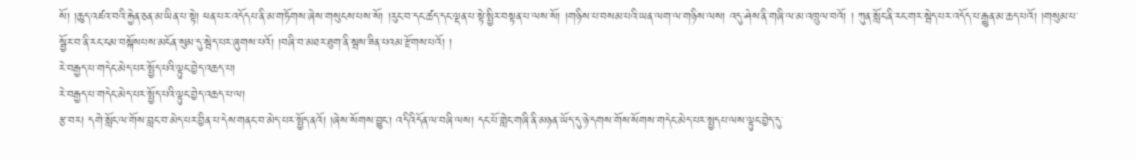སོ། །ཆུད་འཛའ་བའི་རྐྱེན་ཅན་མ་ཡིན་པ་སྟེ། ཕན་པར་འདོདཔ་ནི་མ་གཏོགས་ཞེས་གསུངས་པས་སོ། །རུང་བ་དང་ཚད་དང་ལྡན་པ་སྟེ་སྤྱིར་བསྟན་པ་ལས་སོ། །གཉིས་པ་བསམ་པའི་ཡན་ལག་ལ་གཉིས་ལས། འདུ་ཤེས་ནི་གཞི་ལ་མ་འཁྲུལ་བའོ། ། ཀུན་སློང་ནི་རང་གར་སྦེད་པར་འདོད་པ་རྒྱུན་མ་ཆད་པའོ། །གསུམ་པ་སྦྱོར་བ་ནི་རང་ངམ་བསྐོསཔས་མངོན་སུམ་དུ་སྦེད་པར་ཞུགས་པའོ། །བཞི་བ་མཐར་ཐུག་ནི་སྦས་ཟིན་པའམ་རྫོགས་པའོ། །
རེ་བརྒྱད་པ་གདེང་མེད་པར་སྤྱོད་པའི་ལྟུང་བྱེད་འཆད་པ།
རེ་བརྒྱད་པ་གདེང་མེད་པར་སྤྱོད་པའི་ལྟུང་བྱེད་འཆད་པ་ལ།
རྩ་བར། དགེ་སློང་ལ་གོས་བླང་བ་མེད་པར་བྱིན་པ་དེས་གནང་བ་མེད་པར་སྤྱོད་ནའོ། །ཞེས་སོགས་བྱུང་། འདིའིདོན་ལ་བཞི་ལས། དང་པོ་གླེང་གཞི་ནི་མཉན་ཡོད་དུ་ཉེ་དགས་གོས་སོགས་གདེང་མེད་པར་སྤྱདཔ་ལས་ལྟུང་བྱེད་དུ་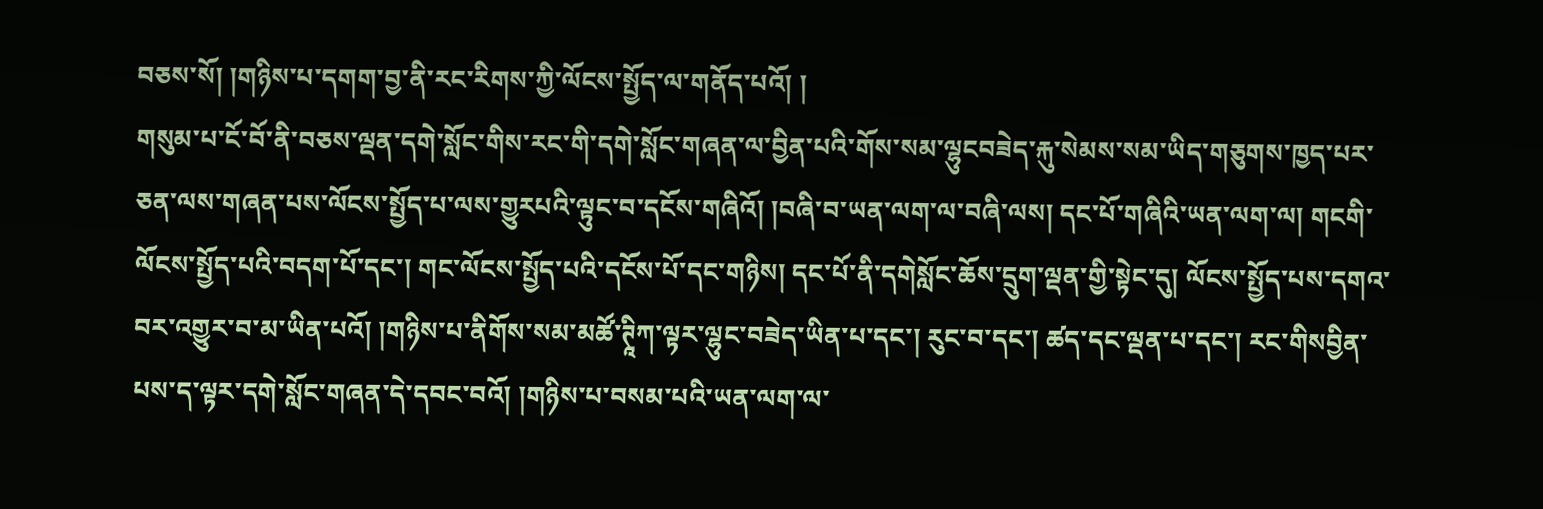བཅས་སོ། །གཉིས་པ་དགག་བྱ་ནི་རང་རིགས་ཀྱི་ལོངས་སྤྱོད་ལ་གནོད་པའོ། །
གསུམ་པ་ངོ་བོ་ནི་བཅས་ལྡན་དགེ་སློང་གིས་རང་གི་དགེ་སློང་གཞན་ལ་བྱིན་པའི་གོས་སམ་ལྷུངབཟེད་རྐུ་སེམས་སམ་ཡིད་གཅུགས་ཁྱད་པར་ཅན་ལས་གཞན་པས་ལོངས་སྤྱོད་པ་ལས་གྱུརཔའི་ལྟུང་བ་དངོས་གཞིའོ། །བཞི་བ་ཡན་ལག་ལ་བཞི་ལས། དང་པོ་གཞིའི་ཡན་ལག་ལ། གངགི་ལོངས་སྤྱོད་པའི་བདག་པོ་དང་། གང་ལོངས་སྤྱོད་པའི་དངོས་པོ་དང་གཉིས། དང་པོ་ནི་དགེསློང་ཆོས་དྲུག་ལྡན་གྱི་སྟེང་དུ། ལོངས་སྤྱོད་པས་དགའ་བར་འགྱུར་བ་མ་ཡིན་པའོ། །གཉིས་པ་ནིགོས་སམ་མཚོ་ཊཱིཀ་ལྟར་ལྷུང་བཟེད་ཡིན་པ་དང་། རུང་བ་དང་། ཚད་དང་ལྡན་པ་དང་། རང་གིསབྱིན་པས་ད་ལྟར་དགེ་སློང་གཞན་དེ་དབང་བའོ། །གཉིས་པ་བསམ་པའི་ཡན་ལག་ལ་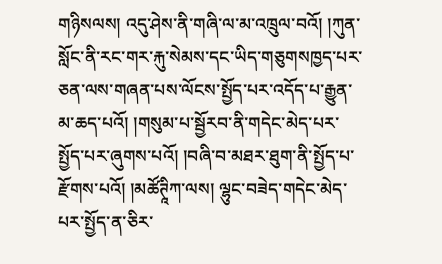གཉིསལས། འདུ་ཤེས་ནི་གཞི་ལ་མ་འཁྲུལ་བའོ། །ཀུན་སློང་ནི་རང་གར་རྐུ་སེམས་དང་ཡིད་གཅུགསཁྱད་པར་ཅན་ལས་གཞན་པས་ལོངས་སྤྱོད་པར་འདོད་པ་རྒྱུན་མ་ཆད་པའོ། །གསུམ་པ་སྦྱོརབ་ནི་གདེང་མེད་པར་སྤྱོད་པར་ཞུགས་པའོ། །བཞི་བ་མཐར་ཐུག་ནི་སྤྱོད་པ་རྫོགས་པའོ། །མཚོཊཱིཀ་ལས། ལྷུང་བཟེད་གདེང་མེད་པར་སྤྱོད་ན་ཅིར་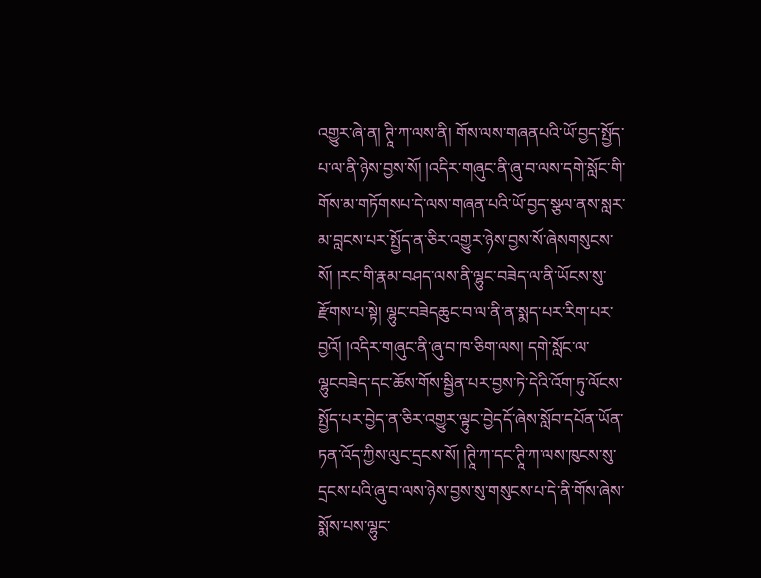འགྱུར་ཞེ་ན། ཊཱི་ཀ་ལས་ནི། གོས་ལས་གཞནཔའི་ཡོ་བྱད་སྤྱོད་པ་ལ་ནི་ཉེས་བྱས་སོ། །འདིར་གཞུང་ནི་ཞུ་བ་ལས་དགེ་སློང་གི་གོས་མ་གཏོགསཔ་དེ་ལས་གཞན་པའི་ཡོ་བྱད་སྩལ་ནས་སླར་མ་བླངས་པར་སྤྱོད་ན་ཅིར་འགྱུར་ཉེས་བྱས་སོ་ཞེསགསུངས་སོ། །རང་གི་རྣམ་བཤད་ལས་ནི་ལྷུང་བཟེད་ལ་ནི་ཡོངས་སུ་རྫོགས་པ་སྟེ། ལྷུང་བཟེདཆུང་བ་ལ་ནི་ན་སྨད་པར་རིག་པར་བྱའོ། །འདིར་གཞུང་ནི་ཞུ་བ་ཁ་ཅིག་ལས། དགེ་སློང་ལ་ལྷུངབཟེད་དང་ཆོས་གོས་སྦྱིན་པར་བྱས་ཏེ་དེའི་འོག་ཏུ་ལོངས་སྤྱོད་པར་བྱེད་ན་ཅིར་འགྱུར་ལྟུང་བྱེདདོ་ཞེས་སློབ་དཔོན་ཡོན་ཏན་འོད་ཀྱིས་ལུང་དྲངས་སོ། །ཊཱི་ཀ་དང་ཊཱི་ཀ་ལས་ཁུངས་སུ་དྲངས་པའི་ཞུ་བ་ལས་ཉེས་བྱས་སུ་གསུངས་པ་དེ་ནི་གོས་ཞེས་སྨོས་པས་ལྷུང་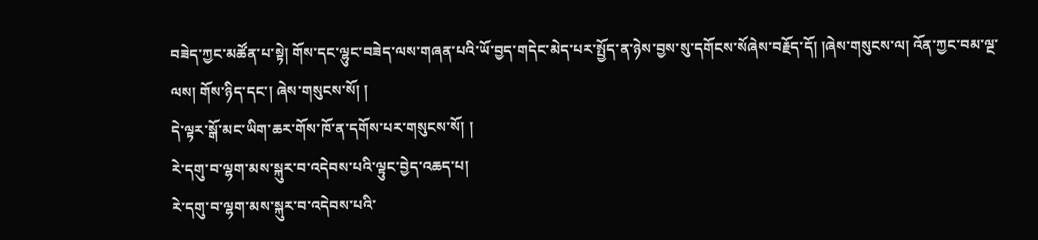བཟེད་ཀྱང་མཚོན་པ་སྟེ། གོས་དང་ལྷུང་བཟེད་ལས་གཞན་པའི་ཡོ་བྱད་གདེང་མེད་པར་སྤྱོད་ན་ཉེས་བྱས་སུ་དགོངས་སོཞེས་བརྗོད་དོ། །ཞེས་གསུངས་ལ། འོན་ཀྱང་བམ་ལྔ་ལས། གོས་ཉིད་དང་། ཞེས་གསུངས་སོ། །
དེ་ལྟར་སྒོ་མང་ཡིག་ཆར་གོས་ཁོ་ན་དགོས་པར་གསུངས་སོ། །
རེ་དགུ་བ་ལྷག་མས་སྐུར་བ་འདེབས་པའི་ལྟུང་བྱེད་འཆད་པ།
རེ་དགུ་བ་ལྷག་མས་སྐུར་བ་འདེབས་པའི་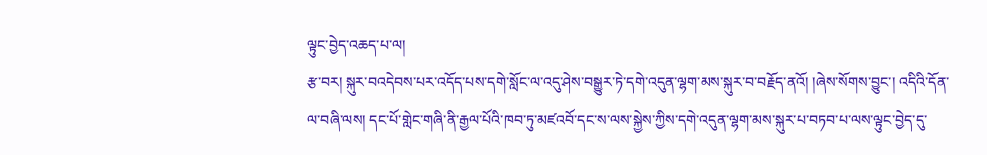ལྟུང་བྱེད་འཆད་པ་ལ།
རྩ་བར། སྐུར་བའདེབས་པར་འདོད་པས་དགེ་སློང་ལ་འདུ་ཤེས་བསྒྱུར་ཏེ་དགེ་འདུན་ལྷག་མས་སྐུར་བ་བརྗོད་ནའོ། །ཞེས་སོགས་བྱུང་། འདིའི་དོན་ལ་བཞི་ལས། དང་པོ་གླེང་གཞི་ནི་རྒྱལ་པོའི་ཁབ་ཏུ་མཛའབོ་དང་ས་ལས་སྐྱེས་ཀྱིས་དགེ་འདུན་ལྷག་མས་སྐུར་པ་བཏབ་པ་ལས་ལྟུང་བྱེད་དུ་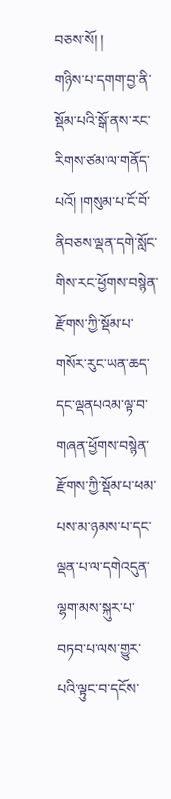བཅས་སོ། །
གཉིས་པ་དགག་བྱ་ནི་སྡོམ་པའི་སྒོ་ནས་རང་རིགས་ཙམ་ལ་གནོད་པའོ། །གསུམ་པ་ངོ་བོ་ནིབཅས་ལྡན་དགེ་སློང་གིས་རང་ཕྱོགས་བསྙེན་རྫོགས་ཀྱི་སྡོམ་པ་གསོར་རུང་ཡན་ཆད་དང་ལྡནཔའམ་ལྟ་བ་གཞན་ཕྱོགས་བསྙེན་རྫོགས་ཀྱི་སྡོམ་པ་ཕམ་པས་མ་ཉམས་པ་དང་ལྡན་པ་ལ་དགེའདུན་ལྷག་མས་སྐུར་པ་བཏབ་པ་ལས་གྱུར་པའི་ལྟུང་བ་དངོས་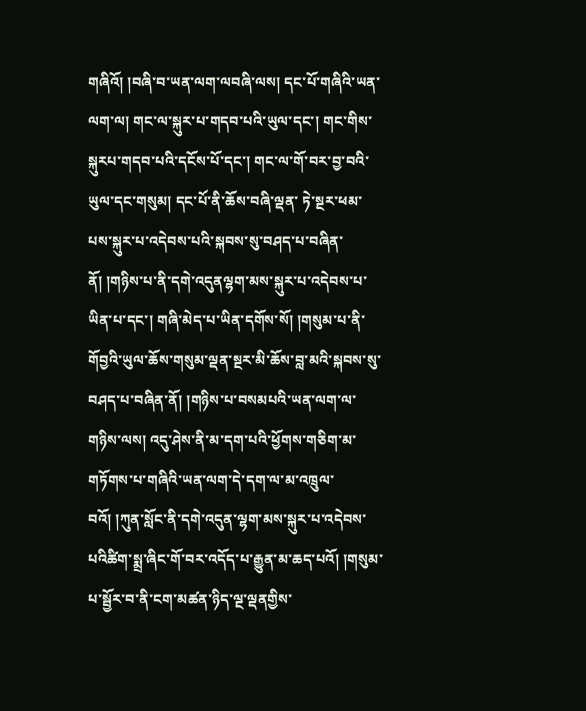གཞིའོ། །བཞི་བ་ཡན་ལག་ལབཞི་ལས། དང་པོ་གཞིའི་ཡན་ལག་ལ། གང་ལ་སྐུར་པ་གདབ་པའི་ཡུལ་དང་། གང་གིས་སྐུརཔ་གདབ་པའི་དངོས་པོ་དང་། གང་ལ་གོ་བར་བྱ་བའི་ཡུལ་དང་གསུམ། དང་པོ་ནི་ཆོས་བཞི་ལྡན་ ཏེ་སྔར་ཕམ་པས་སྐུར་པ་འདེབས་པའི་སྐབས་སུ་བཤད་པ་བཞིན་ནོ། །གཉིས་པ་ནི་དགེ་འདུནལྷག་མས་སྐུར་པ་འདེབས་པ་ཡིན་པ་དང་། གཞི་མེད་པ་ཡིན་དགོས་སོ། །གསུམ་པ་ནི་གོབྱའི་ཡུལ་ཆོས་གསུམ་ལྡན་སྔར་མི་ཆོས་བླ་མའི་སྐབས་སུ་བཤད་པ་བཞིན་ནོ། །གཉིས་པ་བསམཔའི་ཡན་ལག་ལ་གཉིས་ལས། འདུ་ཤེས་ནི་མ་དག་པའི་ཕྱོགས་གཅིག་མ་གཏོགས་པ་གཞིའི་ཡན་ལག་དེ་དག་ལ་མ་འཁྲུལ་བའོ། །ཀུན་སློང་ནི་དགེ་འདུན་ལྷག་མས་སྐུར་པ་འདེབས་པའིཚིག་སྨྲ་ཞིང་གོ་བར་འདོད་པ་རྒྱུན་མ་ཆད་པའོ། །གསུམ་པ་སྦྱོར་བ་ནི་ངག་མཚན་ཉིད་ལྔ་ལྡནགྱིས་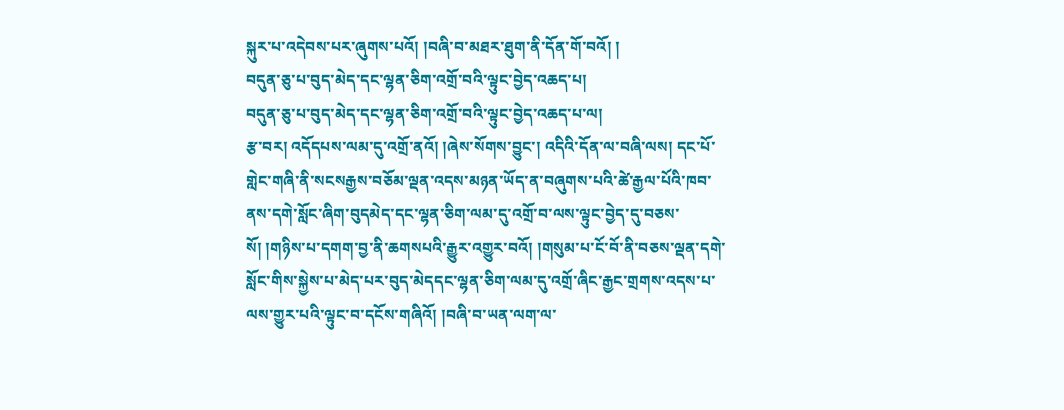སྐུར་པ་འདེབས་པར་ཞུགས་པའོ། །བཞི་བ་མཐར་ཐུག་ནི་དོན་གོ་བའོ། །
བདུན་ཅུ་པ་བུད་མེད་དང་ལྷན་ཅིག་འགྲོ་བའི་ལྟུང་བྱེད་འཆད་པ།
བདུན་ཅུ་པ་བུད་མེད་དང་ལྷན་ཅིག་འགྲོ་བའི་ལྟུང་བྱེད་འཆད་པ་ལ།
རྩ་བར། འདོདཔས་ལམ་དུ་འགྲོ་ནའོ། །ཞེས་སོགས་བྱུང་། འདིའི་དོན་ལ་བཞི་ལས། དང་པོ་གླེང་གཞི་ནི་སངསརྒྱས་བཅོམ་ལྡན་འདས་མཉན་ཡོད་ན་བཞུགས་པའི་ཚེ་རྒྱལ་པོའི་ཁབ་ནས་དགེ་སློང་ཞིག་བུདམེད་དང་ལྷན་ཅིག་ལམ་དུ་འགྲོ་བ་ལས་ལྟུང་བྱེད་དུ་བཅས་སོ། །གཉིས་པ་དགག་བྱ་ནི་ཆགསཔའི་རྒྱུར་འགྱུར་བའོ། །གསུམ་པ་ངོ་བོ་ནི་བཅས་ལྡན་དགེ་སློང་གིས་སྐྱེས་པ་མེད་པར་བུད་མེདདང་ལྷན་ཅིག་ལམ་དུ་འགྲོ་ཞིང་རྒྱང་གྲགས་འདས་པ་ལས་གྱུར་པའི་ལྟུང་བ་དངོས་གཞིའོ། །བཞི་བ་ཡན་ལག་ལ་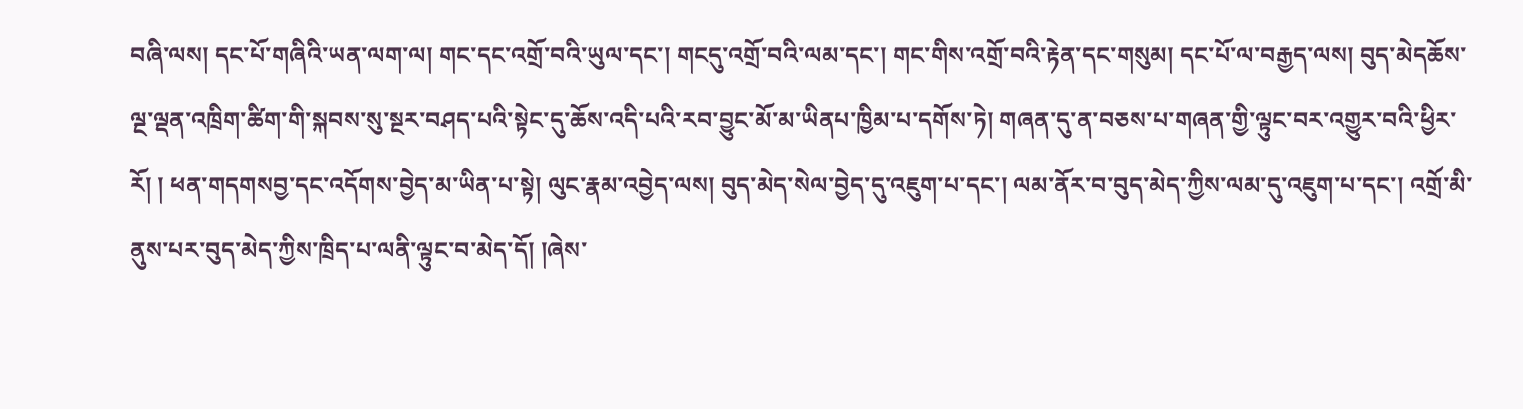བཞི་ལས། དང་པོ་གཞིའི་ཡན་ལག་ལ། གང་དང་འགྲོ་བའི་ཡུལ་དང་། གངདུ་འགྲོ་བའི་ལམ་དང་། གང་གིས་འགྲོ་བའི་རྟེན་དང་གསུམ། དང་པོ་ལ་བརྒྱད་ལས། བུད་མེདཆོས་ལྔ་ལྡན་འཁྲིག་ཚིག་གི་སྐབས་སུ་སྔར་བཤད་པའི་སྟེང་དུ་ཆོས་འདི་པའི་རབ་བྱུང་མོ་མ་ཡིནཔ་ཁྱིམ་པ་དགོས་ཏེ། གཞན་དུ་ན་བཅས་པ་གཞན་གྱི་ལྟུང་བར་འགྱུར་བའི་ཕྱིར་རོ། ། ཕན་གདགསབྱ་དང་འདོགས་བྱེད་མ་ཡིན་པ་སྟེ། ལུང་རྣམ་འབྱེད་ལས། བུད་མེད་སེལ་བྱེད་དུ་འཇུག་པ་དང་། ལམ་ནོར་བ་བུད་མེད་ཀྱིས་ལམ་དུ་འཇུག་པ་དང་། འགྲོ་མི་ནུས་པར་བུད་མེད་ཀྱིས་ཁྲིད་པ་ལནི་ལྟུང་བ་མེད་དོ། །ཞེས་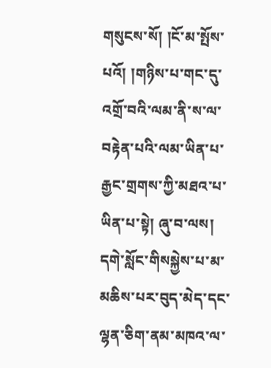གསུངས་སོ། །ངོ་མ་སྤོས་པའོ། །གཉིས་པ་གང་དུ་འགྲོ་བའི་ལམ་ནི་ས་ལ་བརྟེན་པའི་ལམ་ཡིན་པ་རྒྱང་གྲགས་ཀྱི་མཐའ་པ་ཡིན་པ་སྟེ། ཞུ་བ་ལས། དགེ་སློང་གིསསྐྱེས་པ་མ་མཆིས་པར་བུད་མེད་དང་ལྷན་ཅིག་ནམ་མཁའ་ལ་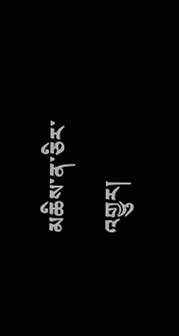མཆིས་ན་ཅིར་འགྱུར།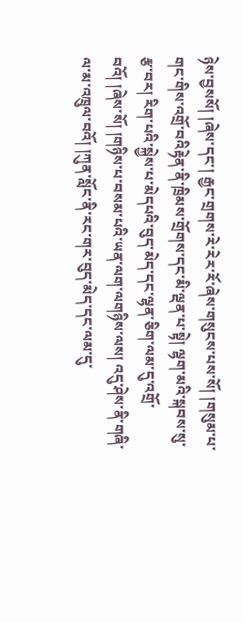ཉེས་བྱསསོ། །ཞེས་དང་། རྒྱང་གྲགས་རེ་རེར་རོ་ཞེས་གསུངས་པས་སོ། །གསུམ་པ་གང་གིས་འགྲོ་བའིརྟེན་ནི་ཁྲིམས་གྲོགས་དང་མི་ལྡན་པ་སྟེ། ལྷག་མའི་སྐབས་སུ་རྩ་བར། རིག་པའི་སྐྱེས་པ་མེདཔའི་བུད་མེད་དང་ལྷན་ཅིག་ལམ་དུ་འགྲོ་བའོ། །ཞེས་སོ། །གཉིས་པ་བསམ་པའི་ཡན་ལག་ལགཉིས་ལས། འདུ་ཤེས་ནི་གཞི་ལ་མ་འཁྲུལ་བའོ། །ཀུན་སློང་ནི་རང་གར་བུད་མེད་དང་ལམ་དུ་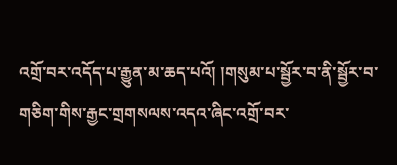འགྲོ་བར་འདོད་པ་རྒྱུན་མ་ཆད་པའོ། །གསུམ་པ་སྦྱོར་བ་ནི་སྦྱོར་བ་གཅིག་གིས་རྒྱང་གྲགསལས་འདའ་ཞིང་འགྲོ་བར་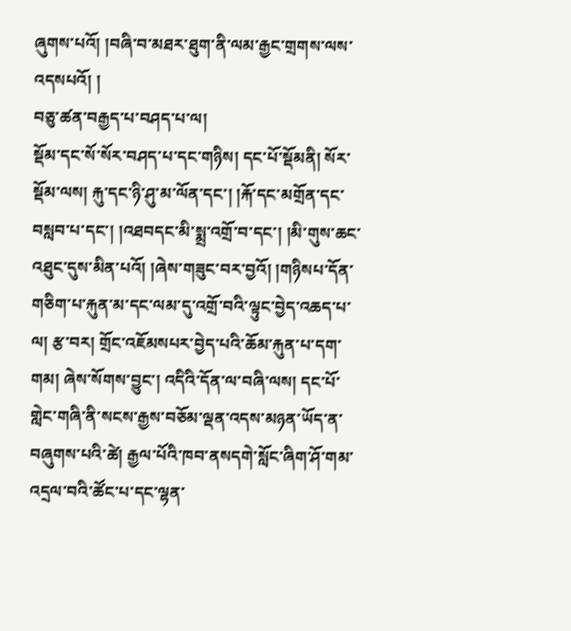ཞུགས་པའོ། །བཞི་བ་མཐར་ཐུག་ནི་ལམ་རྒྱང་གྲགས་ལས་འདསཔའོ། །
བཅུ་ཚན་བརྒྱད་པ་བཤད་པ་ལ།
སྡོམ་དང་སོ་སོར་བཤད་པ་དང་གཉིས། དང་པོ་སྡོམནི། སོར་སྡོམ་ལས། རྐུ་དང་ཉི་ཤུ་མ་ལོན་དང་། །རྐོ་དང་མགྲོན་དང་བསླབ་པ་དང་། །འཐབདང་མི་སྨྲ་འགྲོ་བ་དང་། །མི་གུས་ཆང་འཐུང་དུས་མིན་པའོ། །ཞེས་གཟུང་བར་བྱའོ། །གཉིསཔ་དོན་གཅིག་པ་རྐུན་མ་དང་ལམ་དུ་འགྲོ་བའི་ལྟུང་བྱེད་འཆད་པ་ལ། རྩ་བར། གྲོང་འཇོམསཔར་བྱེད་པའི་ཆོམ་རྐུན་པ་དག་གམ། ཞེས་སོགས་བྱུང་། འདིའི་དོན་ལ་བཞི་ལས། དང་པོ་གླེང་གཞི་ནི་སངས་རྒྱས་བཅོམ་ལྡན་འདས་མཉན་ཡོད་ན་བཞུགས་པའི་ཚེ། རྒྱལ་པོའི་ཁབ་ནསདགེ་སློང་ཞིག་ཤོ་གམ་འདྲལ་བའི་ཚོང་པ་དང་ལྷན་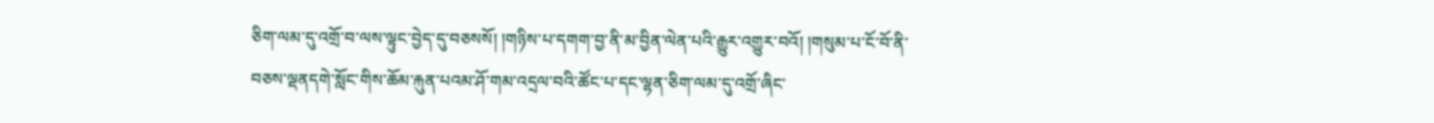ཅིག་ལམ་དུ་འགྲོ་བ་ལས་ལྟུང་བྱེད་དུ་བཅསསོ། །གཉིས་པ་དགག་བྱ་ནི་མ་བྱིན་ལེན་པའི་རྒྱུར་འགྱུར་བའོ། །གསུམ་པ་ངོ་བོ་ནི་བཅས་ལྡནདགེ་སློང་གིས་ཆོམ་རྐུན་པའམ་ཤོ་གམ་འདྲལ་བའི་ཚོང་པ་དང་ལྷན་ཅིག་ལམ་དུ་འགྲོ་ཞིང་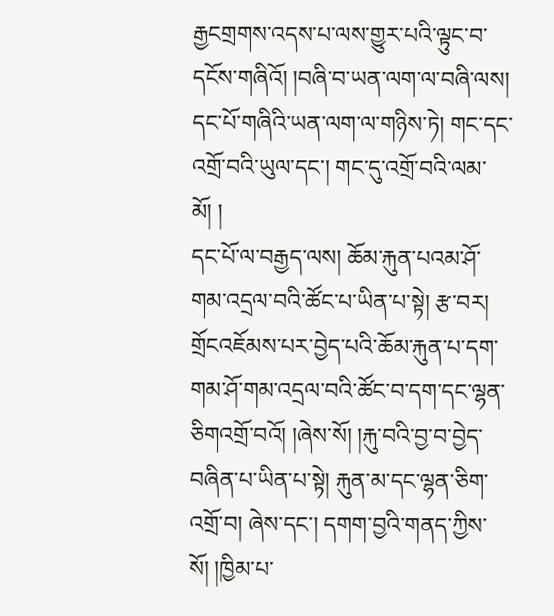རྒྱངགྲགས་འདས་པ་ལས་གྱུར་པའི་ལྟུང་བ་དངོས་གཞིའོ། །བཞི་བ་ཡན་ལག་ལ་བཞི་ལས། དང་པོ་གཞིའི་ཡན་ལག་ལ་གཉིས་ཏེ། གང་དང་འགྲོ་བའི་ཡུལ་དང་། གང་དུ་འགྲོ་བའི་ལམ་མོ། །
དང་པོ་ལ་བརྒྱད་ལས། ཆོམ་རྐུན་པའམ་ཤོ་གམ་འདྲལ་བའི་ཚོང་པ་ཡིན་པ་སྟེ། རྩ་བར། གྲོངའཇོམས་པར་བྱེད་པའི་ཆོམ་རྐུན་པ་དག་གམ་ཤོ་གམ་འདྲལ་བའི་ཚོང་བ་དག་དང་ལྷན་ཅིགའགྲོ་བའོ། །ཞེས་སོ། །རྐུ་བའི་བྱ་བ་བྱེད་བཞིན་པ་ཡིན་པ་སྟེ། རྐུན་མ་དང་ལྷན་ཅིག་འགྲོ་བ། ཞེས་དང་། དགག་བྱའི་གནད་ཀྱིས་སོ། །ཁྱིམ་པ་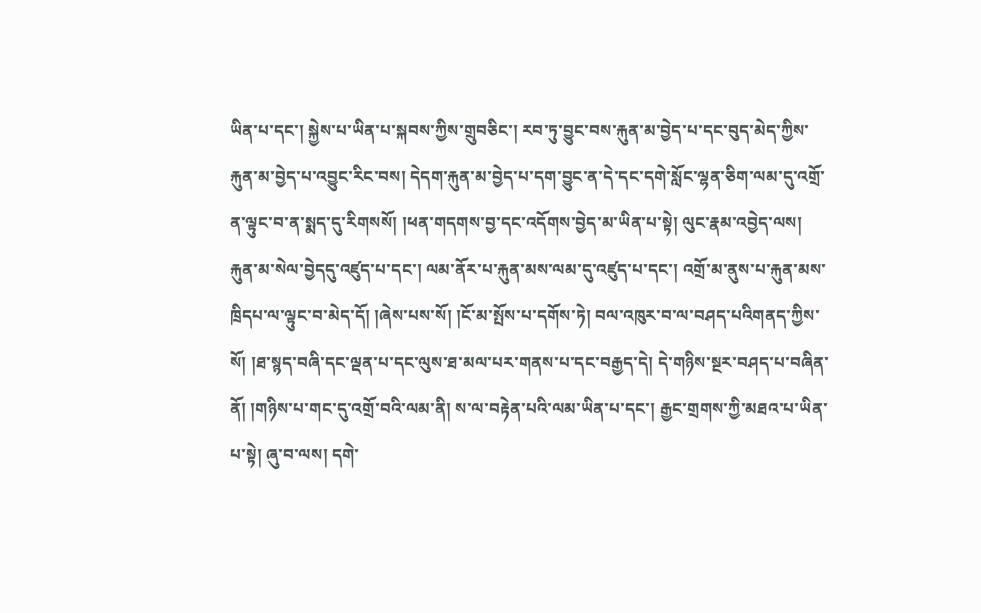ཡིན་པ་དང་། སྐྱེས་པ་ཡིན་པ་སྐབས་ཀྱིས་གྲུབཅིང་། རབ་ཏུ་བྱུང་བས་རྐུན་མ་བྱེད་པ་དང་བུད་མེད་ཀྱིས་རྐུན་མ་བྱེད་པ་འབྱུང་རིང་བས། དེདག་རྐུན་མ་བྱེད་པ་དག་བྱུང་ན་དེ་དང་དགེ་སློང་ལྷན་ཅིག་ལམ་དུ་འགྲོ་ན་ལྟུང་བ་ན་སྨད་དུ་རིགསསོ། །ཕན་གདགས་བྱ་དང་འདོགས་བྱེད་མ་ཡིན་པ་སྟེ། ལུང་རྣམ་འབྱེད་ལས། རྐུན་མ་སེལ་བྱེདདུ་འཛུད་པ་དང་། ལམ་ནོར་པ་རྐུན་མས་ལམ་དུ་འཛུད་པ་དང་། འགྲོ་མ་ནུས་པ་རྐུན་མས་ཁྲིདཔ་ལ་ལྟུང་བ་མེད་དོ། །ཞེས་པས་སོ། །ངོ་མ་སྤོས་པ་དགོས་ཏེ། བལ་འཁུར་བ་ལ་བཤད་པའིགནད་ཀྱིས་སོ། །ཐ་སྙད་བཞི་དང་ལྡན་པ་དང་ལུས་ཐ་མལ་པར་གནས་པ་དང་བརྒྱད་དེ། དེ་གཉིས་སྔར་བཤད་པ་བཞིན་ནོ། །གཉིས་པ་གང་དུ་འགྲོ་བའི་ལམ་ནི། ས་ལ་བརྟེན་པའི་ལམ་ཡིན་པ་དང་། རྒྱང་གྲགས་ཀྱི་མཐའ་པ་ཡིན་པ་སྟེ། ཞུ་བ་ལས། དགེ་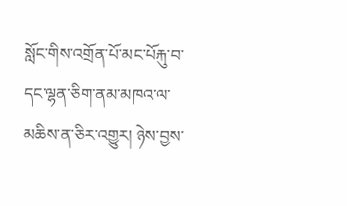སློང་གིས་འགྲོན་པོ་མང་པོརྐུ་བ་དང་ལྷན་ཅིག་ནམ་མཁའ་ལ་མཆིས་ན་ཅིར་འགྱུར། ཉེས་བྱས་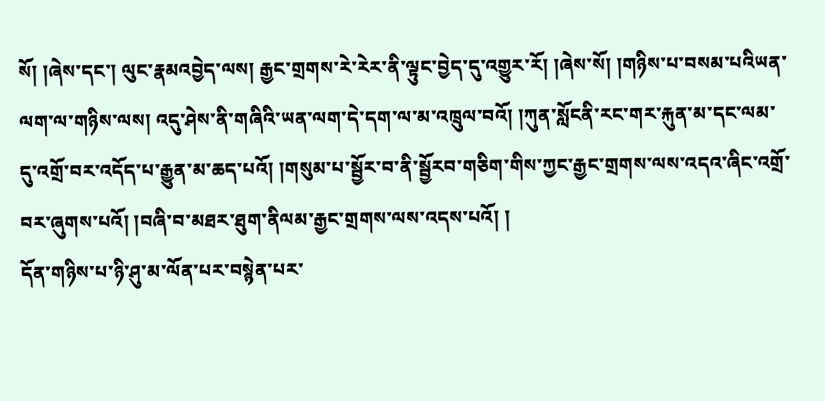སོ། །ཞེས་དང་། ལུང་རྣམའབྱེད་ལས། རྒྱང་གྲགས་རེ་རེར་ནི་ལྟུང་བྱེད་དུ་འགྱུར་རོ། །ཞེས་སོ། །གཉིས་པ་བསམ་པའིཡན་ལག་ལ་གཉིས་ལས། འདུ་ཤེས་ནི་གཞིའི་ཡན་ལག་དེ་དག་ལ་མ་འཁྲུལ་བའོ། །ཀུན་སློངནི་རང་གར་རྐུན་མ་དང་ལམ་དུ་འགྲོ་བར་འདོད་པ་རྒྱུན་མ་ཆད་པའོ། །གསུམ་པ་སྦྱོར་བ་ནི་སྦྱོརབ་གཅིག་གིས་ཀྱང་རྒྱང་གྲགས་ལས་འདའ་ཞིང་འགྲོ་བར་ཞུགས་པའོ། །བཞི་བ་མཐར་ཐུག་ནིལམ་རྒྱང་གྲགས་ལས་འདས་པའོ། །
དོན་གཉིས་པ་ཉི་ཤུ་མ་ལོན་པར་བསྙེན་པར་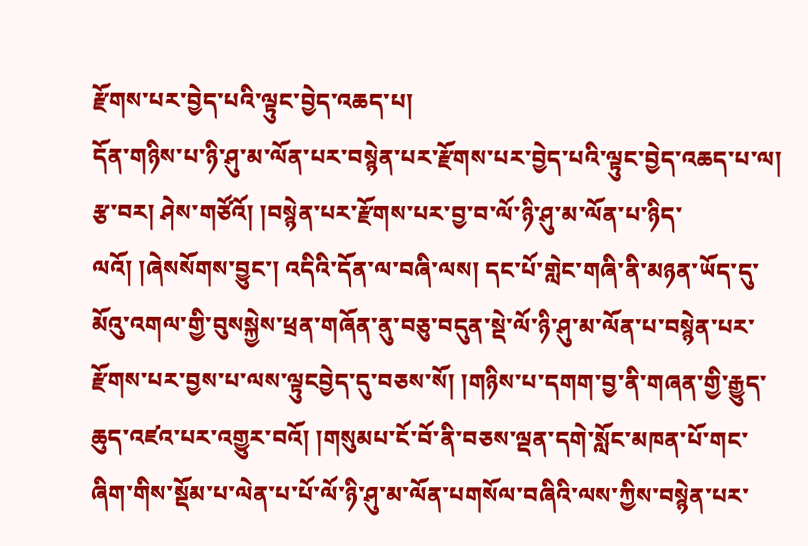རྫོགས་པར་བྱེད་པའི་ལྟུང་བྱེད་འཆད་པ།
དོན་གཉིས་པ་ཉི་ཤུ་མ་ལོན་པར་བསྙེན་པར་རྫོགས་པར་བྱེད་པའི་ལྟུང་བྱེད་འཆད་པ་ལ།
རྩ་བར། ཤེས་གཙོའོ། །བསྙེན་པར་རྫོགས་པར་བྱ་བ་ལོ་ཉི་ཤུ་མ་ལོན་པ་ཉིད་ལའོ། །ཞེསསོགས་བྱུང་། འདིའི་དོན་ལ་བཞི་ལས། དང་པོ་གླེང་གཞི་ནི་མཉན་ཡོད་དུ་མོའུ་འགལ་གྱི་བུསསྐྱེས་ཕྲན་གཞོན་ནུ་བཅུ་བདུན་སྡེ་ལོ་ཉི་ཤུ་མ་ལོན་པ་བསྙེན་པར་རྫོགས་པར་བྱས་པ་ལས་ལྟུངབྱེད་དུ་བཅས་སོ། །གཉིས་པ་དགག་བྱ་ནི་གཞན་གྱི་རྒྱུད་ཆུད་འཛའ་པར་འགྱུར་བའོ། །གསུམཔ་ངོ་བོ་ནི་བཅས་ལྡན་དགེ་སློང་མཁན་པོ་གང་ཞིག་གིས་སྡོམ་པ་ལེན་པ་པོ་ལོ་ཉི་ཤུ་མ་ལོན་པགསོལ་བཞིའི་ལས་ཀྱིས་བསྙེན་པར་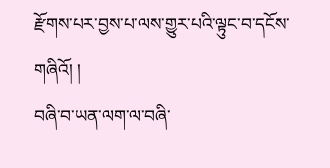རྫོགས་པར་བྱས་པ་ལས་གྱུར་པའི་ལྟུང་བ་དངོས་གཞིའོ། །
བཞི་བ་ཡན་ལག་ལ་བཞི་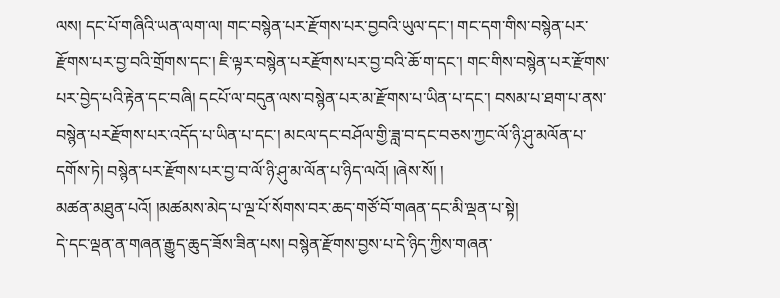ལས། དང་པོ་གཞིའི་ཡན་ལག་ལ། གང་བསྙེན་པར་རྫོགས་པར་བྱབའི་ཡུལ་དང་། གང་དག་གིས་བསྙེན་པར་རྫོགས་པར་བྱ་བའི་གྲོགས་དང་། ཇི་ལྟར་བསྙེན་པརརྫོགས་པར་བྱ་བའི་ཆོ་ག་དང་། གང་གིས་བསྙེན་པར་རྫོགས་པར་བྱེད་པའི་རྟེན་དང་བཞི། དངཔོ་ལ་བདུན་ལས་བསྙེན་པར་མ་རྫོགས་པ་ཡིན་པ་དང་། བསམ་པ་ཐག་པ་ནས་བསྙེན་པརརྫོགས་པར་འདོད་པ་ཡིན་པ་དང་། མངལ་དང་བཤོལ་གྱི་ཟླ་བ་དང་བཅས་ཀྱང་ལོ་ཉི་ཤུ་མལོན་པ་དགོས་ཏེ། བསྙེན་པར་རྫོགས་པར་བྱ་བ་ལོ་ཉི་ཤུ་མ་ལོན་པ་ཉིད་ལའོ། །ཞེས་སོ། །
མཚན་མཐུན་པའོ། །མཚམས་མེད་པ་ལྔ་པོ་སོགས་བར་ཆད་གཙོ་བོ་གཞན་དང་མི་ལྡན་པ་སྟེ།
དེ་དང་ལྡན་ན་གཞན་རྒྱུད་ཆུད་ཟོས་ཟིན་པས། བསྙེན་རྫོགས་བྱས་པ་དེ་ཉིད་ཀྱིས་གཞན་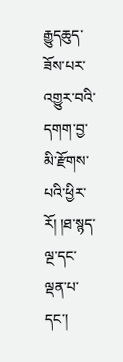རྒྱུདཆུད་ཟོས་པར་འགྱུར་བའི་དགག་བྱ་མི་རྫོགས་པའི་ཕྱིར་རོ། །ཐ་སྙད་ལྔ་དང་ལྡན་པ་དང་།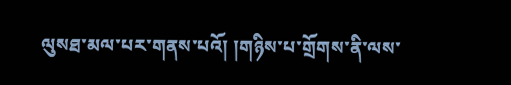ལུསཐ་མལ་པར་གནས་པའོ། །གཉིས་པ་གྲོགས་ནི་ལས་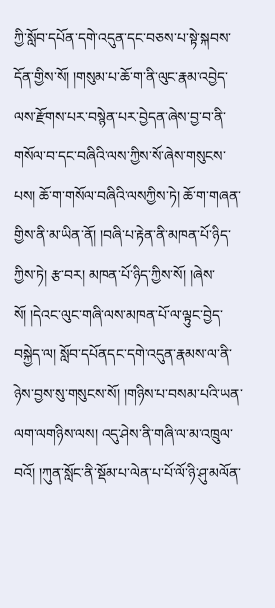ཀྱི་སློབ་དཔོན་དགེ་འདུན་དང་བཅས་པ་སྟེ་སྐབས་དོན་གྱིས་སོ། །གསུམ་པ་ཆོ་ག་ནི་ལུང་རྣམ་འབྱེད་ལས་རྫོགས་པར་བསྙེན་པར་བྱེདན་ཞེས་བྱ་བ་ནི་གསོལ་བ་དང་བཞིའི་ལས་ཀྱིས་སོ་ཞེས་གསུངས་པས། ཆོ་ག་གསོལ་བཞིའི་ལསཀྱིས་ཏེ། ཆོ་ག་གཞན་གྱིས་ནི་མ་ཡིན་ནོ། །བཞི་པ་རྟེན་ནི་མཁན་པོ་ཉིད་ཀྱིས་ཏེ། རྩ་བར། མཁན་པོ་ཉིད་ཀྱིས་སོ། །ཞེས་སོ། །དེའང་ལུང་གཞི་ལས་མཁན་པོ་ལ་ལྟུང་བྱེད་བསྐྱེད་ལ། སློབ་དཔོནདང་དགེ་འདུན་རྣམས་ལ་ནི་ཉེས་བྱས་སུ་གསུངས་སོ། །གཉིས་པ་བསམ་པའི་ཡན་ལག་ལགཉིས་ལས། འདུ་ཤེས་ནི་གཞི་ལ་མ་འཁྲུལ་བའོ། །ཀུན་སློང་ནི་སྡོམ་པ་ལེན་པ་པོ་ལོ་ཉི་ཤུ་མལོན་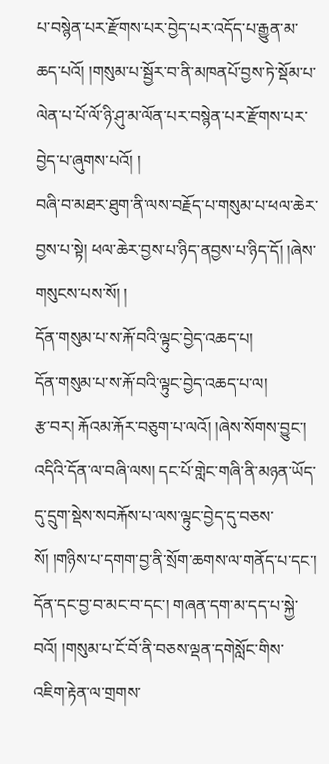པ་བསྙེན་པར་རྫོགས་པར་བྱེད་པར་འདོད་པ་རྒྱུན་མ་ཆད་པའོ། །གསུམ་པ་སྦྱོར་བ་ནི་མཁནཔོ་བྱས་ཏེ་སྡོམ་པ་ལེན་པ་པོ་ལོ་ཉི་ཤུ་མ་ལོན་པར་བསྙེན་པར་རྫོགས་པར་བྱེད་པ་ཞུགས་པའོ། །
བཞི་བ་མཐར་ཐུག་ནི་ལས་བརྗོད་པ་གསུམ་པ་ཕལ་ཆེར་བྱས་པ་སྟེ། ཕལ་ཆེར་བྱས་པ་ཉིད་ནབྱས་པ་ཉིད་དོ། །ཞེས་གསུངས་པས་སོ། །
དོན་གསུམ་པ་ས་རྐོ་བའི་ལྟུང་བྱེད་འཆད་པ།
དོན་གསུམ་པ་ས་རྐོ་བའི་ལྟུང་བྱེད་འཆད་པ་ལ།
རྩ་བར། རྐོའམ་རྐོར་བཅུག་པ་ལའོ། །ཞེས་སོགས་བྱུང་། འདིའི་དོན་ལ་བཞི་ལས། དང་པོ་གླེང་གཞི་ནི་མཉན་ཡོད་དུ་དྲུག་སྡེས་སབརྐོས་པ་ལས་ལྟུང་བྱེད་དུ་བཅས་སོ། །གཉིས་པ་དགག་བྱ་ནི་སྲོག་ཆགས་ལ་གནོད་པ་དང་།
དོན་དང་བྱ་བ་མང་བ་དང་། གཞན་དག་མ་དད་པ་སྐྱེ་བའོ། །གསུམ་པ་ངོ་བོ་ནི་བཅས་ལྡན་དགེསློང་གིས་འཇིག་རྟེན་ལ་གྲགས་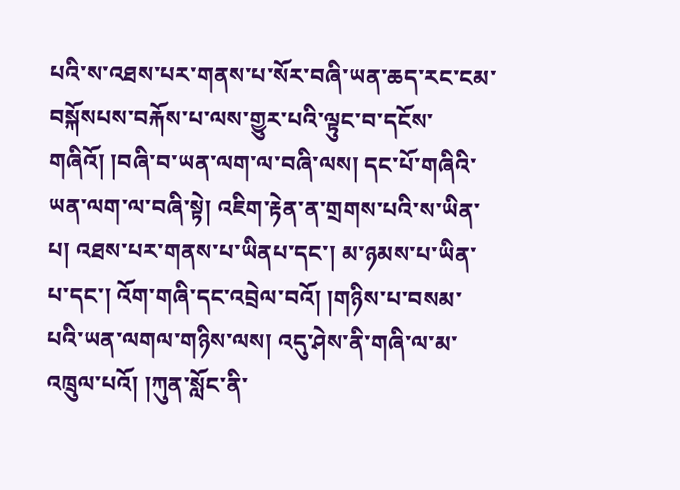པའི་ས་འཐས་པར་གནས་པ་སོར་བཞི་ཡན་ཆད་རང་ངམ་བསྐོསཔས་བརྐོས་པ་ལས་གྱུར་པའི་ལྟུང་བ་དངོས་གཞིའོ། །བཞི་བ་ཡན་ལག་ལ་བཞི་ལས། དང་པོ་གཞིའི་ཡན་ལག་ལ་བཞི་སྟེ། འཇིག་རྟེན་ན་གྲགས་པའི་ས་ཡིན་པ། འཐས་པར་གནས་པ་ཡིནཔ་དང་། མ་ཉམས་པ་ཡིན་པ་དང་། འོག་གཞི་དང་འབྲེལ་བའོ། །གཉིས་པ་བསམ་པའི་ཡན་ལགལ་གཉིས་ལས། འདུ་ཤེས་ནི་གཞི་ལ་མ་འཁྲུལ་པའོ། །ཀུན་སློང་ནི་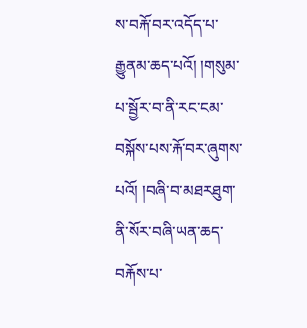ས་བརྐོ་བར་འདོད་པ་རྒྱུནམ་ཆད་པའོ། །གསུམ་པ་སྦྱོར་བ་ནི་རང་ངམ་བསྐོས་པས་རྐོ་བར་ཞུགས་པའོ། །བཞི་བ་མཐརཐུག་ནི་སོར་བཞི་ཡན་ཆད་བརྐོས་པ་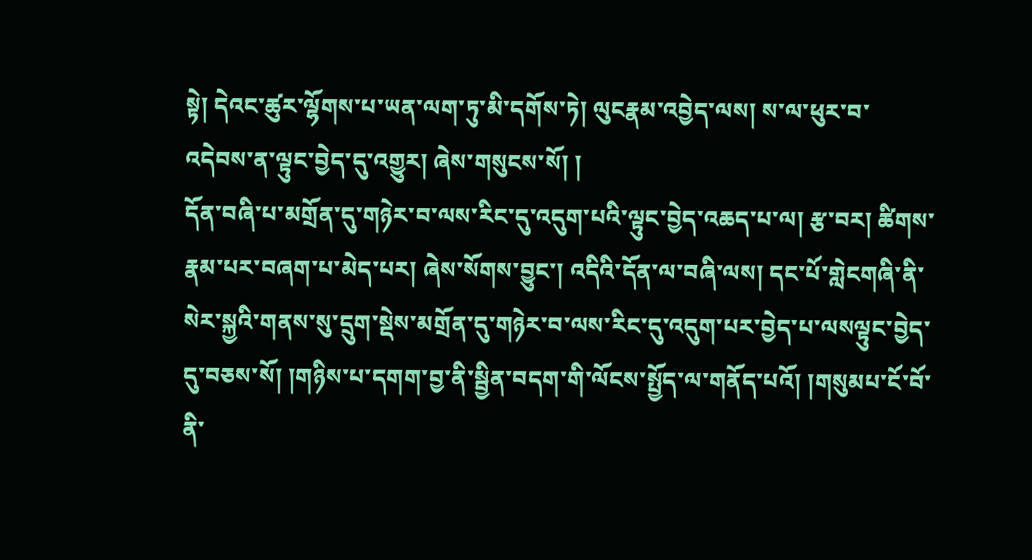སྟེ། དེའང་ཚུར་ལྷོགས་པ་ཡན་ལག་ཏུ་མི་དགོས་ཏེ། ལུངརྣམ་འབྱེད་ལས། ས་ལ་ཕུར་བ་འདེབས་ན་ལྟུང་བྱེད་དུ་འགྱུར། ཞེས་གསུངས་སོ། །
དོན་བཞི་པ་མགྲོན་དུ་གཉེར་བ་ལས་རིང་དུ་འདུག་པའི་ལྟུང་བྱེད་འཆད་པ་ལ། རྩ་བར། ཚིགས་རྣམ་པར་བཞག་པ་མེད་པར། ཞེས་སོགས་བྱུང་། འདིའི་དོན་ལ་བཞི་ལས། དང་པོ་གླེངགཞི་ནི་སེར་སྐྱའི་གནས་སུ་དྲུག་སྡེས་མགྲོན་དུ་གཉེར་བ་ལས་རིང་དུ་འདུག་པར་བྱེད་པ་ལསལྟུང་བྱེད་དུ་བཅས་སོ། །གཉིས་པ་དགག་བྱ་ནི་སྦྱིན་བདག་གི་ལོངས་སྤྱོད་ལ་གནོད་པའོ། །གསུམཔ་ངོ་བོ་ནི་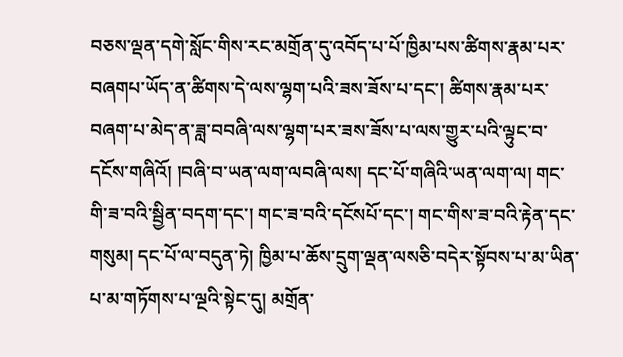བཅས་ལྡན་དགེ་སློང་གིས་རང་མགྲོན་དུ་འབོད་པ་པོ་ཁྱིམ་པས་ཚིགས་རྣམ་པར་བཞགཔ་ཡོད་ན་ཚིགས་དེ་ལས་ལྷག་པའི་ཟས་ཟོས་པ་དང་། ཚིགས་རྣམ་པར་བཞག་པ་མེད་ན་ཟླ་བབཞི་ལས་ལྷག་པར་ཟས་ཟོས་པ་ལས་གྱུར་པའི་ལྟུང་བ་དངོས་གཞིའོ། །བཞི་བ་ཡན་ལག་ལབཞི་ལས། དང་པོ་གཞིའི་ཡན་ལག་ལ། གང་གི་ཟ་བའི་སྦྱིན་བདག་དང་། གང་ཟ་བའི་དངོསཔོ་དང་། གང་གིས་ཟ་བའི་རྟེན་དང་གསུམ། དང་པོ་ལ་བདུན་ཏེ། ཁྱིམ་པ་ཆོས་དྲུག་ལྡན་ལསཅི་བདེར་སྟོབས་པ་མ་ཡིན་པ་མ་གཏོགས་པ་ལྔའི་སྟེང་དུ། མགྲོན་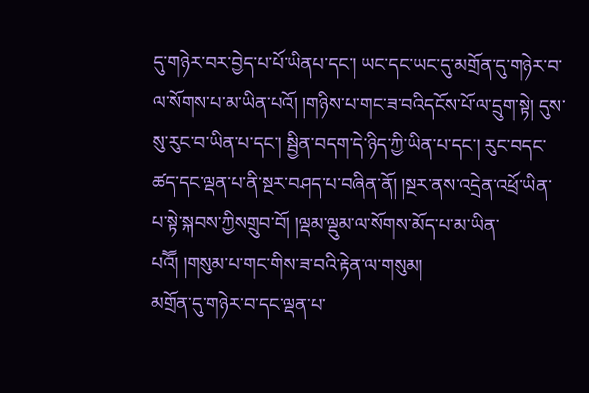དུ་གཉེར་བར་བྱེད་པ་པོ་ཡིནཔ་དང་། ཡང་དང་ཡང་དུ་མགྲོན་དུ་གཉེར་བ་ལ་སོགས་པ་མ་ཡིན་པའོ། །གཉིས་པ་གང་ཟ་བའིདངོས་པོ་ལ་དྲུག་སྟེ། དུས་སུ་རུང་བ་ཡིན་པ་དང་། སྦྱིན་བདག་དེ་ཉིད་ཀྱི་ཡིན་པ་དང་། རུང་བདང་ཚད་དང་ལྡན་པ་ནི་སྔར་བཤད་པ་བཞིན་ནོ། །སྔར་ནས་འདྲེན་འཕྲོ་ཡིན་པ་སྟེ་སྐབས་ཀྱིསགྲུབ་བོ། །ལྡམ་ལྡུམ་ལ་སོགས་མོད་པ་མ་ཡིན་པའཽ། །གསུམ་པ་གང་གིས་ཟ་བའི་རྟེན་ལ་གསུམ།
མགྲོན་དུ་གཉེར་བ་དང་ལྡན་པ་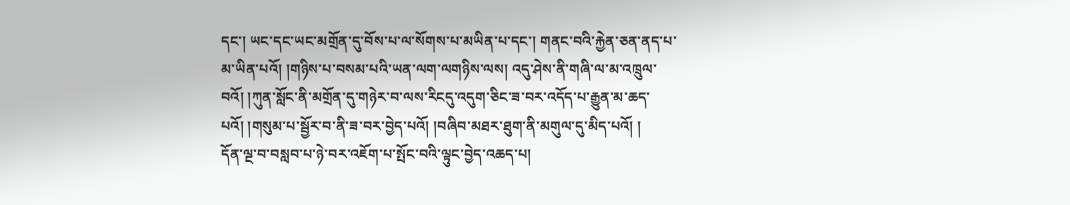དང་། ཡང་དང་ཡང་མགྲོན་དུ་བོས་པ་ལ་སོགས་པ་མཡིན་པ་དང་། གནང་བའི་རྐྱེན་ཅན་ནད་པ་མ་ཡིན་པའོ། །གཉིས་པ་བསམ་པའི་ཡན་ལག་ལགཉིས་ལས། འདུ་ཤེས་ནི་གཞི་ལ་མ་འཁྲུལ་བའོ། །ཀུན་སློང་ནི་མགྲོན་དུ་གཉེར་བ་ལས་རིངདུ་འདུག་ཅིང་ཟ་བར་འདོད་པ་རྒྱུན་མ་ཆད་པའོ། །གསུམ་པ་སྦྱོར་བ་ནི་ཟ་བར་བྱེད་པའོ། །བཞིབ་མཐར་ཐུག་ནི་མགུལ་དུ་མིད་པའོ། །
དོན་ལྔ་བ་བསླབ་པ་ཉེ་བར་འཇོག་པ་སྤོང་བའི་ལྟུང་བྱེད་འཆད་པ།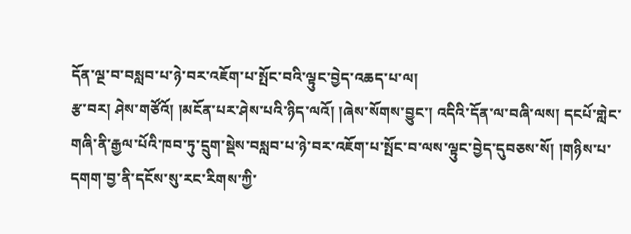དོན་ལྔ་བ་བསླབ་པ་ཉེ་བར་འཇོག་པ་སྤོང་བའི་ལྟུང་བྱེད་འཆད་པ་ལ།
རྩ་བར། ཤེས་གཙོའོ། །མངོན་པར་ཤེས་པའི་ཉིད་ལའོ། །ཞེས་སོགས་བྱུང་། འདིའི་དོན་ལ་བཞི་ལས། དངཔོ་གླེང་གཞི་ནི་རྒྱལ་པོའི་ཁབ་ཏུ་དྲུག་སྡེས་བསླབ་པ་ཉེ་བར་འཇོག་པ་སྤོང་བ་ལས་ལྟུང་བྱེད་དུབཅས་སོ། །གཉིས་པ་དགག་བྱ་ནི་དངོས་སུ་རང་རིགས་ཀྱི་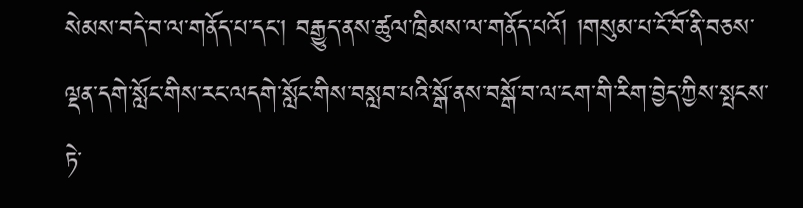སེམས་བདེ་བ་ལ་གནོད་པ་དང་། བརྒྱུད་ནས་ཚུལ་ཁྲིམས་ལ་གནོད་པའོ། །གསུམ་པ་ངོ་བོ་ནི་བཅས་ལྡན་དགེ་སློང་གིས་རང་ལདགེ་སློང་གིས་བསླབ་པའི་སྒོ་ནས་བསྒོ་བ་ལ་ངག་གི་རིག་བྱེད་ཀྱིས་སྤངས་ཏེ་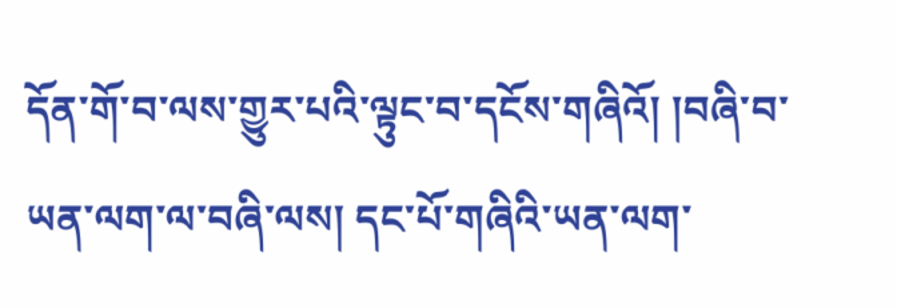དོན་གོ་བ་ལས་གྱུར་པའི་ལྟུང་བ་དངོས་གཞིའོ། །བཞི་བ་ཡན་ལག་ལ་བཞི་ལས། དང་པོ་གཞིའི་ཡན་ལག་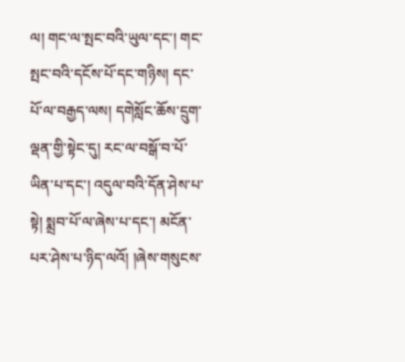ལ། གང་ལ་སྤང་བའི་ཡུལ་དང་། གང་སྤང་བའི་དངོས་པོ་དང་གཉིས། དང་པོ་ལ་བརྒྱད་ལས། དགེསློང་ཆོས་དྲུག་ལྡན་གྱི་སྟེང་དུ། རང་ལ་བསྒོ་བ་པོ་ཡིན་པ་དང་། འདུལ་བའི་དོན་ཤེས་པ་སྟེ། སྨྲབ་པོ་ལ་ཞེས་པ་དང་། མངོན་པར་ཤེས་པ་ཉིད་ལའོ། །ཞེས་གསུངས་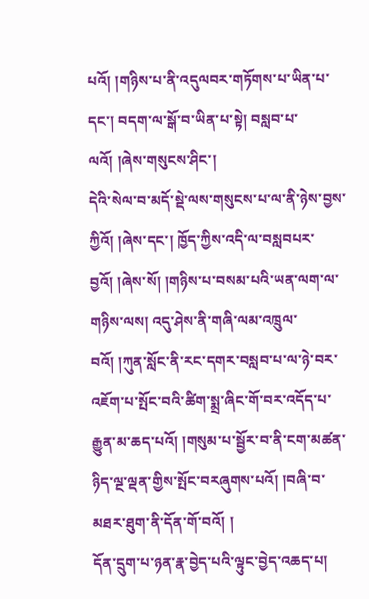པའོ། །གཉིས་པ་ནི་འདུལབར་གཏོགས་པ་ཡིན་པ་དང་། བདག་ལ་སྒོ་བ་ཡིན་པ་སྟེ། བསླབ་པ་ལའོ། །ཞེས་གསུངས་ཤིང་།
དེའི་སེལ་བ་མདོ་སྡེ་ལས་གསུངས་པ་ལ་ནི་ཉེས་བྱས་ཀྱིའོ། །ཞེས་དང་། ཁྱོད་ཀྱིས་འདི་ལ་བསླབཔར་བྱའོ། །ཞེས་སོ། །གཉིས་པ་བསམ་པའི་ཡན་ལག་ལ་གཉིས་ལས། འདུ་ཤེས་ནི་གཞི་ལམ་འཁྲུལ་བའོ། །ཀུན་སློང་ནི་རང་དགར་བསླབ་པ་ལ་ཉེ་བར་འཇོག་པ་སྤོང་བའི་ཚིག་སྨྲ་ཞིང་གོ་བར་འདོད་པ་རྒྱུན་མ་ཆད་པའོ། །གསུམ་པ་སྦྱོར་བ་ནི་ངག་མཚན་ཉིད་ལྔ་ལྡན་གྱིས་སྤོང་བརཞུགས་པའོ། །བཞི་བ་མཐར་ཐུག་ནི་དོན་གོ་བའོ། །
དོན་དྲུག་པ་ཉན་རྣ་བྱེད་པའི་ལྟུང་བྱེད་འཆད་པ།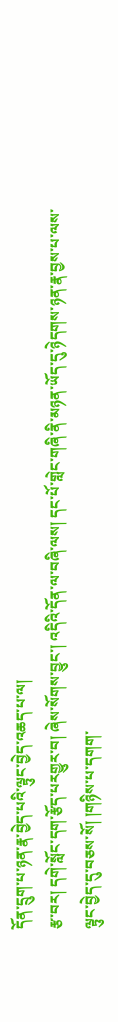དོན་དྲུག་པ་ཉན་རྣ་བྱེད་པའི་ལྟུང་བྱེད་འཆད་པ་ལ།
རྩ་བར། དགེ་སློང་དག་རྩོད་པརགྱུར་བ། ཞེས་སོགས་བྱུང་། འདིའི་དོན་ལ་བཞི་ལས། དང་པོ་གླེང་གཞི་ནི་མཉན་ཡོད་དུ་ཉེདགས་ཉན་རྣ་བྱས་པ་ལས་ལྟུང་བྱེད་དུ་བཅས་སོ། །གཉིས་པ་དགག་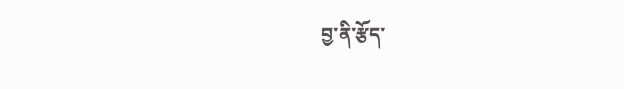བྱ་ནི་རྩོད་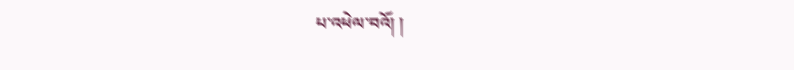པ་འཕེལ་བའོ། །